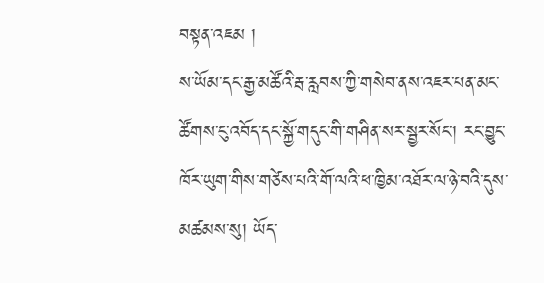བསྟན་འཇམ །
ས་ཡོམ་དང་རྒྱ་མཚོའི་རྦ་རླབས་ཀྱི་གསེབ་ནས་འཇར་པན་མང་ཚོགས་ངུ་འབོད་དང་སྐྱོ་གདུང་གི་གཤིན་སར་སྦྱར་སོང་། རང་བྱུང་ཁོར་ཡུག་གིས་གཙེས་པའི་གོ་ལའི་ཕ་ཁྱིམ་འཐོར་ལ་ཉེ་བའི་དུས་མཚམས་སུ། ཡོད་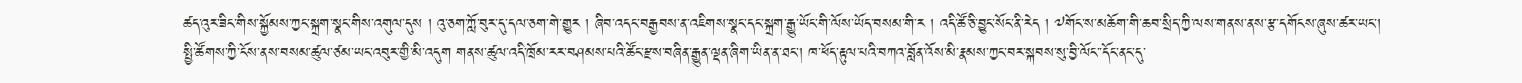ཚད་འུར་ཟིང་གིས་སྐྱོམས་ཀྱང་སྐྲག་སྣང་གིས་འགུལ་དུས ། འུ་ཅག་ཀློ་བུར་དུ་དལ་ཅག་གེ་གྱུར ། ཞིབ་འདང་བརྒྱབས་ན་འཇིགས་སྣང་དང་སྐྲག་རྒྱུ་ཡོང་གི་ལོས་ཡོད་བསམ་གི་ར ། འདི་ཚོ་ཅི་བྱུང་སོང་ནི་རེད ། ༧གོང་ས་མཆོག་གི་ཆབ་སྲིད་ཀྱི་ལས་གནས་ནས་རྩ་དགོངས་ཞུས་ཚར་ཡང་། སྤྱི་ཚོགས་ཀྱི་ངོས་ནས་བསམ་ཚུལ་ཙམ་ཡང་འབུར་གྱི་མི་འདུག གནས་ཚུལ་འདི་ཁྲོམ་རར་བཤམས་པའི་ཚོང་རྫས་བཞིན་རྒྱུན་ལྡན་ཞིག་ཡིན་ན་ཐང་། ཁ་ཕོད་རྟུལ་པའི་བཀའ་བློན་འོས་མི་རྣམས་ཀྱང་བར་སྐབས་སུ་བྱི་ལོང་་དོང་ནང་དུ་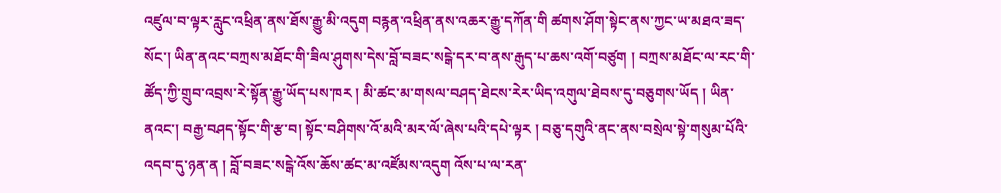འཛུལ་བ་ལྟར་རླུང་འཕྲིན་ནས་ཐོས་རྒྱུ་མི་འདུག བརྙན་འཕྲིན་ནས་འཆར་རྒྱུ་དཀོན་གི ཚགས་ཤོག་སྟེང་ནས་ཀྱང་ཡ་མཐའ་ཟད་སོང་། ཡིན་ནའང་བཀྲས་མཐོང་གི་ཟིལ་ཤུགས་དེས་བློ་བཟང་སངྒེ་དར་བ་ནས་རྒུད་པ་ཆས་འགོ་བཙུག ། བཀྲས་མཐོང་ལ་རང་གི་ཚོད་ཀྱི་གྲུབ་འབྲས་རེ་སྟོན་རྒྱུ་ཡོད་པས་ཁར ། མི་ཚང་མ་གསལ་བཤད་ཐེངས་རེར་ཡིད་འགུལ་ཐེབས་དུ་བཅུགས་ཡོད ། ཡིན་ནའང་། བརྒྱ་བཤད་སྟོང་གི་རྩ་བ། སྟོང་བཤིགས་འོ་མའི་མར་ལོ་ཞེས་པའི་དཔེ་ལྟར ། བཅུ་དགུའི་ནང་ནས་བསྲེལ་སྟེ་གསུམ་པོའི་འདབ་དུ་ཉན་ན ། བློ་བཟང་སངྒེ་འོས་ཆོས་ཚང་མ་འཛོམས་འདུག འོས་པ་ལ་རན་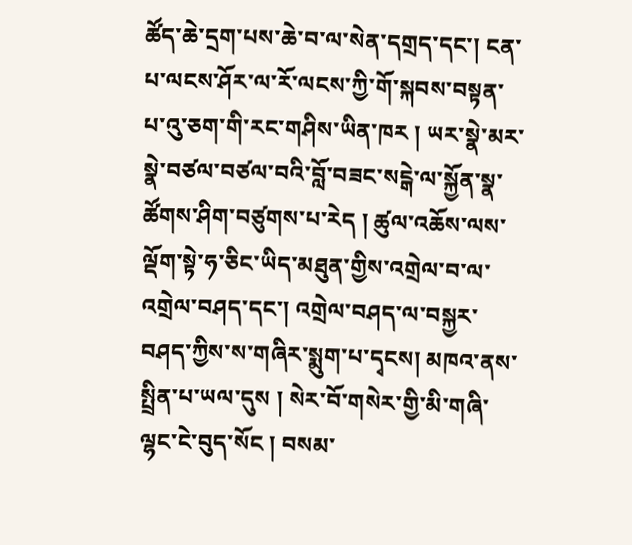ཚོད་ཆེ་དྲག་པས་ཆེ་བ་ལ་སེན་དགྲད་དང་། ངན་པ་ལངས་ཤོར་ལ་རོ་ལངས་ཀྱི་གོ་སྐབས་བསྟན་པ་འུ་ཅག་གི་རང་གཤིས་ཡིན་ཁར ། ཡར་སྣེ་མར་སྣེ་བཙལ་བཙལ་བའི་བློ་བཟང་སངྒེ་ལ་སྐྱོན་སྣ་ཚོགས་ཤིག་བཙུགས་པ་རེད ། ཚུལ་འཆོས་ལས་ལྡོག་སྟེ་ཧ་ཅིང་ཡིད་མཐུན་གྱིས་འགྲེལ་བ་ལ་འགྲེལ་བཤད་དང་། འགྲེལ་བཤད་ལ་བསྐྱར་བཤད་ཀྱིས་ས་གཞིར་སྨུག་པ་དྭངས། མཁའ་ནས་སྤྲིན་པ་ཡལ་དུས ། སེར་བོ་གསེར་གྱི་མི་གཞི་ལྷང་ངེ་བུད་སོང ། བསམ་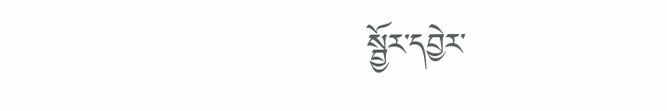སྦྱོར་དབྱེར་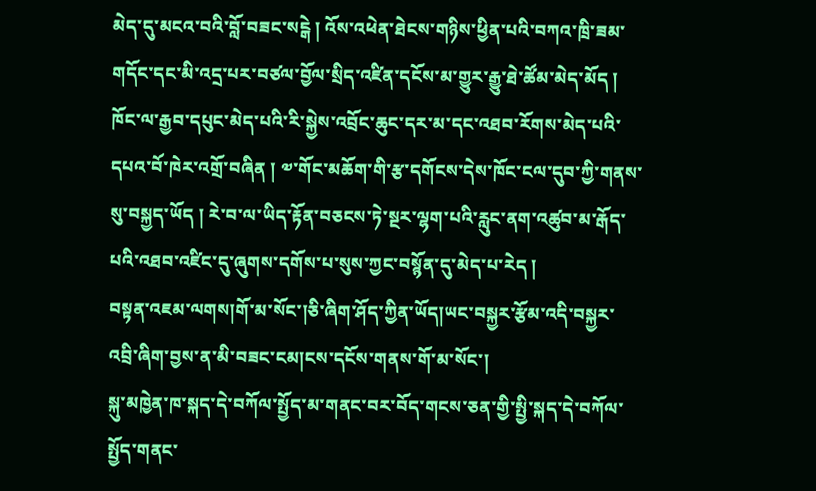མེད་དུ་མངའ་བའི་བློ་བཟང་སངྒེ ། འོས་འཕེན་ཐེངས་གཉིས་ཕྱིན་པའི་བཀའ་ཁྲི་ཟམ་གདོང་དང་མི་འདྲ་པར་བཙལ་བྱོལ་སྲིད་འཛིན་དངོས་མ་གྱུར་རྒྱུ་ཐེ་ཚོམ་མེད་མོད ། ཁོང་ལ་རྒྱབ་དཔུང་མེད་པའི་རི་སྐྱེས་འབྲོང་ཆུང་དར་མ་དང་འཐབ་རོགས་མེད་པའི་དཔའ་བོ་ཁེར་འགྲོ་བཞིན ། ༧་གོང་མཆོག་གི་རྩ་དགོངས་དེས་ཁོང་ངལ་དུབ་ཀྱི་གནས་སུ་བསྐྱད་ཡོད ། རེ་བ་ལ་ཡིད་རྟོན་བཅངས་ཏེ་སྔར་ལྷག་པའི་རླུང་ནག་འཚུབ་མ་རྒོད་པའི་འཐབ་འཛིང་དུ་ཞུགས་དགོས་པ་སུས་ཀྱང་བསྙོན་དུ་མེད་པ་རེད །
བསྟན་འཇམ་ལགས།གོ་མ་སོང་།ཅི་ཞིག་ཤོད་ཀྱིན་ཡོད།ཡང་བསྐྱར་རྩོམ་འདི་བསྐྱར་འབྲི་ཞིག་བྱས་ན་མི་བཟང་ངམ།ངས་དངོས་གནས་གོ་མ་སོང་།
སྐུ་མཁྱེན་ཁ་སྐད་དེ་བཀོལ་སྤྱོད་མ་གནང་བར་བོད་གངས་ཅན་གྱི་སྤྱི་སྐད་དེ་བཀོལ་སྤྱོད་གནང་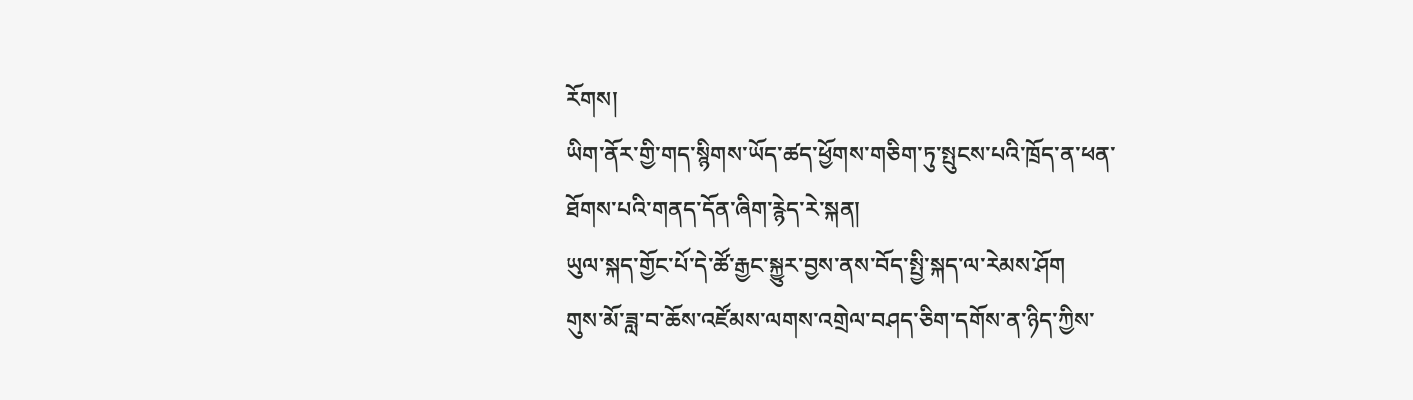རོགས།
ཡིག་ནོར་གྱི་གད་སྙིགས་ཡོད་ཚད་ཕྱོགས་གཅིག་ཏུ་སྤུངས་པའི་ཁྲོད་ན་ཕན་ཐོགས་པའི་གནད་དོན་ཞིག་རྙེད་རེ་སྐན།
ཡུལ་སྐད་གྱོང་པོ་དེ་ཚོ་རྒྱང་སྐྱུར་བྱས་ནས་བོད་སྤྱི་སྐད་ལ་རེམས་ཤོག
གུས་མོ་ཟླ་བ་ཆོས་འཛོམས་ལགས་འགྲེལ་བཤད་ཅིག་དགོས་ན་ཉིད་ཀྱིས་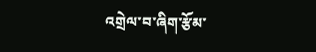འགྲེལ་བ་ཞིག་རྩོམ་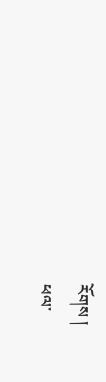རོགས །
ཕལ་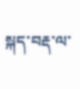སྐད་བརྡ་ལ་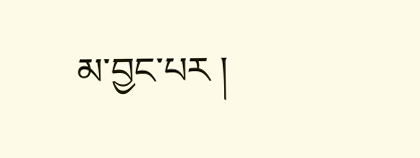མ་བྱང་པར །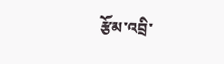རྩོམ་འབྲི་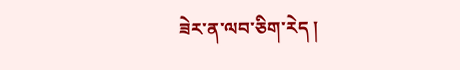ཟེར་ན་ལབ་ཅིག་རེད །